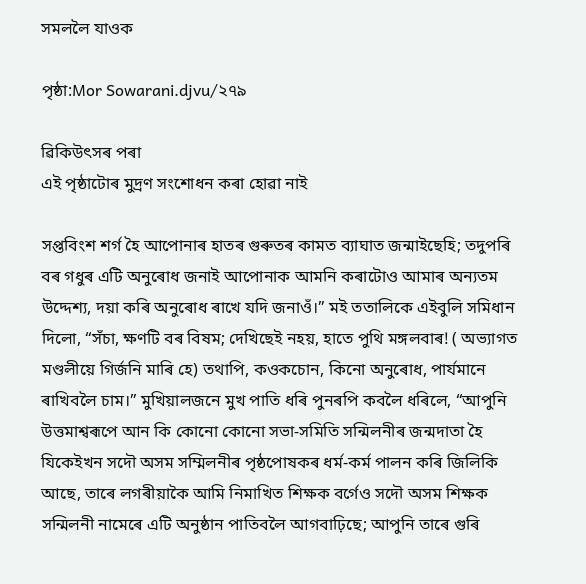সমললৈ যাওক

পৃষ্ঠা:Mor Sowarani.djvu/২৭৯

ৱিকিউৎসৰ পৰা
এই পৃষ্ঠাটোৰ মুদ্ৰণ সংশোধন কৰা হোৱা নাই

সপ্তবিংশ শৰ্গ হৈ আপোনাৰ হাতৰ গুৰুতৰ কামত ব্যাঘাত জন্মাইছেহি; তদুপৰি বৰ গধুৰ এটি অনুৰোধ জনাই আপোনাক আমনি কৰাটোও আমাৰ অন্যতম উদ্দেশ্য, দয়া কৰি অনুৰোধ ৰাখে যদি জনাওঁ।” মই ততালিকে এইবুলি সমিধান দিলো, “সঁচা, ক্ষণটি বৰ বিষম; দেখিছেই নহয়, হাতে পুথি মঙ্গলবাৰ! ( অভ্যাগত মণ্ডলীয়ে গিৰ্জনি মাৰি হে) তথাপি, কওকচোন, কিনো অনুৰোধ, পাৰ্যমানে ৰাখিবলৈ চাম।” মুখিয়ালজনে মুখ পাতি ধৰি পুনৰপি কবলৈ ধৰিলে, “আপুনি উত্তমাশ্বৰূপে আন কি কোনো কোনো সভা-সমিতি সন্মিলনীৰ জন্মদাতা হৈ যিকেইখন সদৌ অসম সম্মিলনীৰ পৃষ্ঠপোষকৰ ধৰ্ম-কৰ্ম পালন কৰি জিলিকি আছে, তাৰে লগৰীয়াকৈ আমি নিমাখিত শিক্ষক বৰ্গেও সদৌ অসম শিক্ষক সন্মিলনী নামেৰে এটি অনুষ্ঠান পাতিবলৈ আগবাঢ়িছে; আপুনি তাৰে গুৰি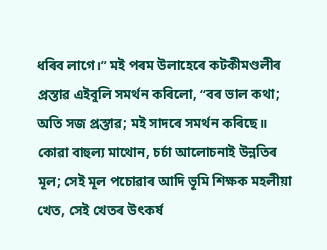ধৰিব লাগে।” মই পৰম উলাহেৰে কটকীমণ্ডলীৰ প্ৰস্তাৱ এইবুলি সমৰ্থন কৰিলো, “বৰ ভাল কথা; অতি সজ প্ৰস্তাৱ; মই সাদৰে সমৰ্থন কৰিছে॥ কোৱা বাহুল্য মাথোন, চৰ্চা আলোচনাই উন্নতিৰ মূল; সেই মূল পচোৱাৰ আদি ভূমি শিক্ষক মহলীয়া খেত, সেই খেতৰ উৎকৰ্ষ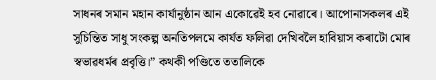সাধনৰ সমান মহান কাৰ্যানুষ্ঠান আন একোৱেই হব নোৱাৰে। আপোনাসকলৰ এই সুচিন্তিত সাধু সংকল্প অনতিপলমে কাৰ্যত ফলিৱা দেখিবলৈ হাবিয়াস কৰাটো মোৰ স্বভাৱধৰ্মৰ প্ৰবৃত্তি।” কথকী পণ্ডিতে ততালিকে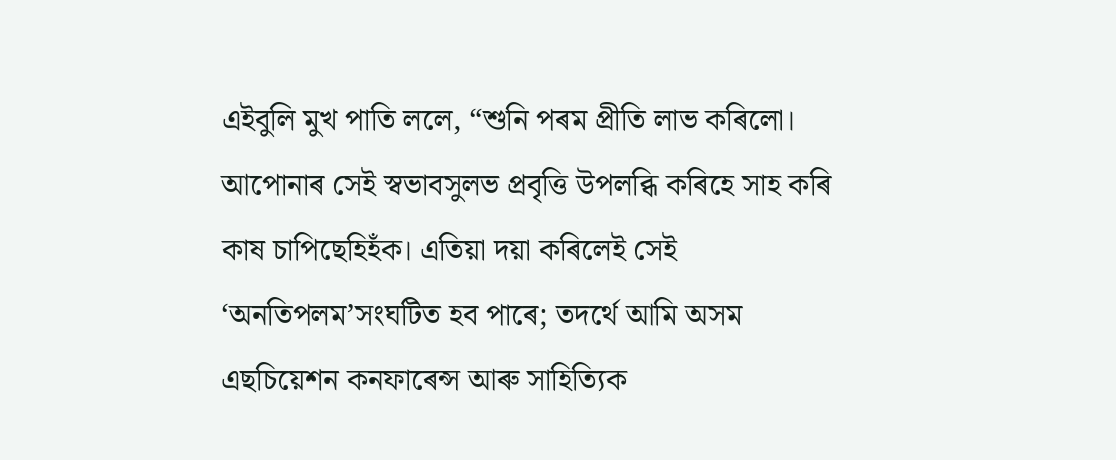এইবুলি মুখ পাতি ললে, “শুনি পৰম প্ৰীতি লাভ কৰিলো। আপোনাৰ সেই স্বভাবসুলভ প্ৰবৃত্তি উপলব্ধি কৰিহে সাহ কৰি কাষ চাপিছেহিহঁক। এতিয়া দয়া কৰিলেই সেই ‘অনতিপলম’সংঘটিত হব পাৰে; তদৰ্থে আমি অসম এছচিয়েশন কনফাৰেন্স আৰু সাহিত্যিক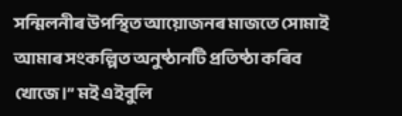সন্মিলনীৰ উপস্থিত আয়োজনৰ মাজতে সোমাই আমাৰ সংকল্পিত অনুষ্ঠানটি প্ৰতিষ্ঠা কৰিব খোজে।” মই এইবুলি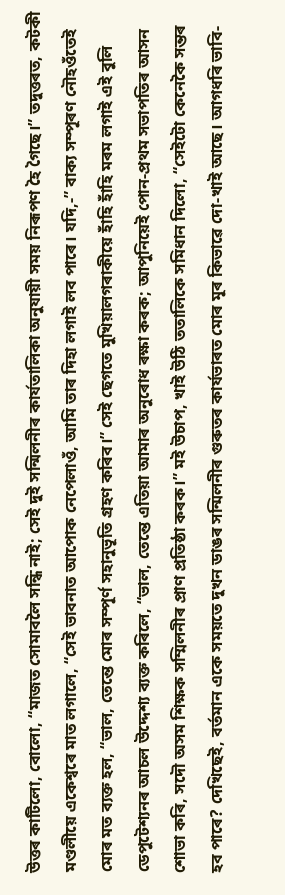উত্তৰ কাটিলো, বোলো, “মাজত সোমাবলৈ সন্ধি নাই; সেই দুই সন্মিলনীৰ কাৰ্যতালিকা অনুযায়ী সময় নিৰূপণ হৈ গৈছে।” তদুত্তৰত, কটকী মণ্ডলীয়ে একেশ্বৰে মাত লগালে, “সেই ভাবনাত আপোক নেপেলাওঁ, আমি তাৰ দিহা লগাই লব পাৰে। যদি,-” বাক্য সম্পূৰণ নৌহওঁতেই মোৰ মত ব্যক্ত হল, “ভাল, তেন্তে মোৰ সম্পূৰ্ণ সহানুভূতি গ্ৰহণ কৰিব।” সেই ছেগতে মুখিয়ালগৰাকীয়ে হাঁহি হাঁহি মৰম লগাই এই বুলি ডেপুটেশ্যনৰ আচল উদ্দেশ্য ব্যক্ত কৰিলে, “ভাল, তেন্তে এতিয়া আমাৰ অনুৰোধ ৰক্ষা কৰক; আপুনিয়েই পোন-প্ৰথম সভাপতিৰ আসন শোভা কৰি, সদৌ অসম শিক্ষক সম্মিলনীৰ প্ৰাণ প্ৰতিষ্ঠা কৰক।” মই উচাপ, খাই উঠি ততালিকে সমিধান দিলো, “সেইটো কেনেকৈ সন্তৰ হব পাৰে? দেখিছেই, বৰ্তমান একে সময়তে দুখন ডাঙৰ সন্মিলনীৰ গুৰুতৰ কাৰ্যভাৰত মোৰ মূৰ কিভাৱে দো-খাই আছে। আগধৰি ভাবি-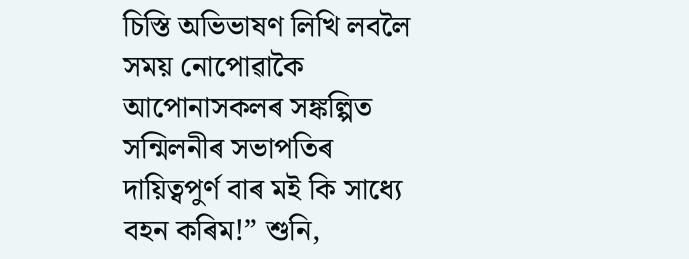চিস্তি অভিভাষণ লিখি লবলৈ সময় নোপোৱাকৈ আপোনাসকলৰ সঙ্কল্পিত সন্মিলনীৰ সভাপতিৰ দায়িত্বপুৰ্ণ বাৰ মই কি সাধ্যে বহন কৰিম!” শুনি,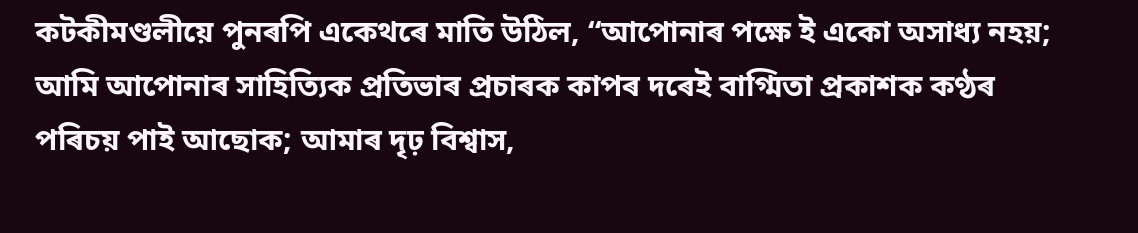কটকীমণ্ডলীয়ে পুনৰপি একেথৰে মাতি উঠিল, “আপোনাৰ পক্ষে ই একো অসাধ্য নহয়; আমি আপোনাৰ সাহিত্যিক প্ৰতিভাৰ প্ৰচাৰক কাপৰ দৰেই বাগ্মিতা প্ৰকাশক কণ্ঠৰ পৰিচয় পাই আছোক; আমাৰ দৃঢ় বিশ্বাস,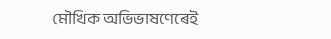মৌখিক অভিভাষণেৰেই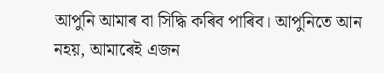আপুনি আমাৰ বা সিদ্ধি কৰিব পাৰিব। আপুনিতে আন নহয়, আমাৰেই এজন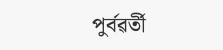পুৰ্বৱৰ্তী